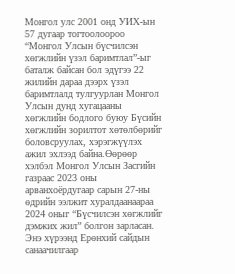Монгол улс 2001 онд УИХ-ын 57 дугаар тогтоолоороо “Монгол Улсын бүсчилсэн хөгжлийн үзэл баримтлал”-ыг баталж байсан бол эдүгээ 22 жилийн дараа дээрх үзэл баримтлалд тулгуурлан Монгол Улсын дунд хугацааны хөгжлийн бодлого буюу Бүсийн хөгжлийн зорилтот хөтөлбөрийг боловсруулах, хэрэгжүүлэх ажил эхлээд байна.Өөрөөр хэлбэл Монгол Улсын Засгийн газраас 2023 оны арванхоёрдугаар сарын 27-ны өдрийн ээлжит хуралдаанаараа 2024 оныг “Бүсчилсэн хөгжлийг дэмжих жил” болгон зарласан. Энэ хүрээнд Ерөнхий сайдын санаачилгаар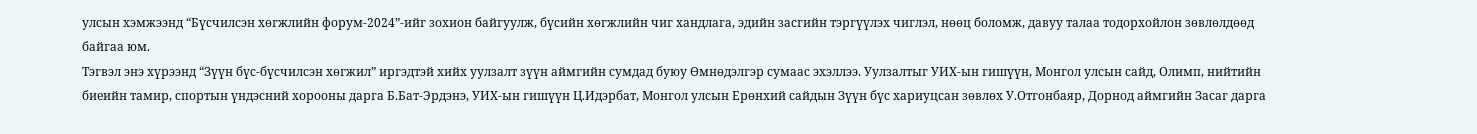улсын хэмжээнд “Бүсчилсэн хөгжлийн форум-2024”-ийг зохион байгуулж, бүсийн хөгжлийн чиг хандлага, эдийн засгийн тэргүүлэх чиглэл, нөөц боломж, давуу талаа тодорхойлон зөвлөлдөөд байгаа юм.
Тэгвэл энэ хүрээнд “Зүүн бүс-бүсчилсэн хөгжил” иргэдтэй хийх уулзалт зүүн аймгийн сумдад буюу Өмнөдэлгэр сумаас эхэллээ. Уулзалтыг УИХ-ын гишүүн, Монгол улсын сайд, Олимп, нийтийн биеийн тамир, спортын үндэсний хорооны дарга Б.Бат-Эрдэнэ, УИХ-ын гишүүн Ц.Идэрбат, Монгол улсын Ерөнхий сайдын Зүүн бүс хариуцсан зөвлөх У.Отгонбаяр, Дорнод аймгийн Засаг дарга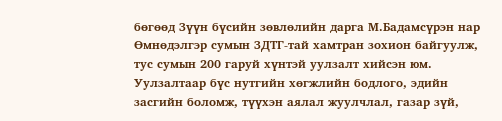бөгөөд Зүүн бүсийн зөвлөлийн дарга М.Бадамсүрэн нар Өмнөдэлгэр сумын ЗДТГ-тай хамтран зохион байгуулж, тус сумын 200 гаруй хүнтэй уулзалт хийсэн юм.
Уулзалтаар бүс нутгийн хөгжлийн бодлого, эдийн засгийн боломж, түүхэн аялал жуулчлал, газар зүй,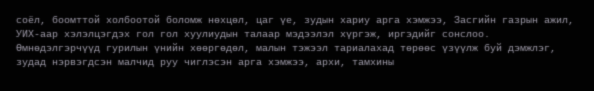соёл, боомттой холбоотой боломж нөхцөл, цаг үе, зудын хариу арга хэмжээ, Засгийн газрын ажил, УИХ-аар хэлэлцэгдэх гол гол хуулиудын талаар мэдээлэл хүргэж, иргэдийг сонслоо.
Өмнөдэлгэрчүүд гурилын үнийн хөөргөдөл, малын тэжээл тариалахад төрөөс үзүүлж буй дэмжлэг, зудад нэрвэгдсэн малчид руу чиглэсэн арга хэмжээ, архи, тамхины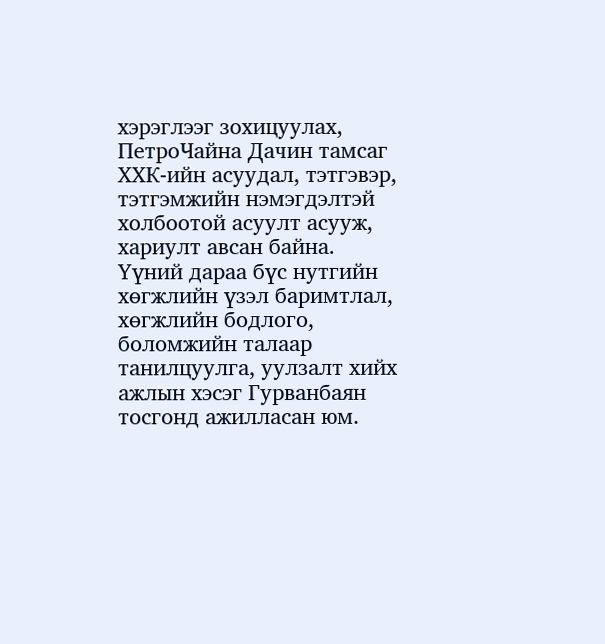хэрэглээг зохицуулах, ПетроЧайна Дачин тамсаг ХХК-ийн асуудал, тэтгэвэр, тэтгэмжийн нэмэгдэлтэй холбоотой асуулт асууж, хариулт авсан байна.
Үүний дараа бүс нутгийн хөгжлийн үзэл баримтлал, хөгжлийн бодлого, боломжийн талаар танилцуулга, уулзалт хийх ажлын хэсэг Гурванбаян тосгонд ажилласан юм.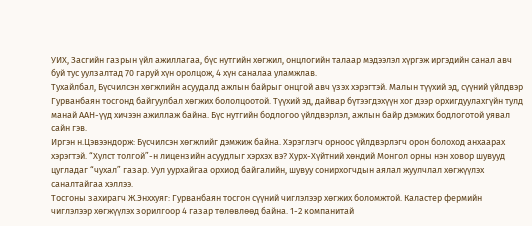УИХ, Засгийн газрын үйл ажиллагаа, бүс нутгийн хөгжил, онцлогийн талаар мэдээлэл хүргэж иргэдийн санал авч буй тус уулзалтад 70 гаруй хүн оролцож, 4 хүн саналаа уламжлав.
Тухайлбал, Бүсчилсэн хөгжлийн асуудалд ажлын байрыг онцгой авч үзэх хэрэгтэй. Малын түүхий эд, сүүний үйлдвэр Гурванбаян тосгонд байгуулбал хөгжих бололцоотой. Түүхий эд, дайвар бүтээгдэхүүн хог дээр орхигдуулахгүйн тулд манай ААН-үүд хичээн ажиллаж байна. Бүс нутгийн бодлогоо үйлдвэрлэл, ажлын байр дэмжих бодлоготой уявал сайн гэв.
Иргэн н.Цэвээндорж: Бүсчилсэн хөгжлийг дэмжиж байна. Хэрэглэгч орноос үйлдвэрлэгч орон болоход анхаарах хэрэгтэй. “Хулст толгой”-н лицензийн асуудлыг хэрхэх вэ? Хурх-Хүйтний хөндий Монгол орны нэн ховор шувууд цугладаг “чухал” газар. Уул уурхайгаа орхиод байгалийн, шувуу сонирхогчдын аялал жуулчлал хөгжүүлэх саналтайгаа хэллээ.
Тосгоны захирагч Ж.Энххуяг: Гурванбаян тосгон сүүний чиглэлээр хөгжих боломжтой. Каластер фермийн чиглэлээр хөгжүүлэх зорилгоор 4 газар төлөвлөөд байна. 1-2 компанитай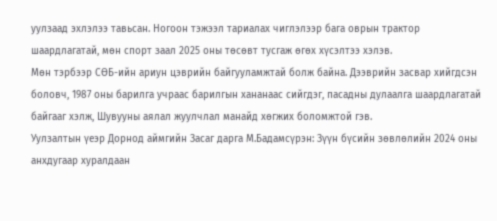уулзаад эхлэлээ тавьсан. Ногоон тэжээл тариалах чиглэлээр бага оврын трактор шаардлагатай, мөн спорт заал 2025 оны төсөвт тусгаж өгөх хүсэлтээ хэлэв.
Мөн тэрбээр СӨБ-ийн ариун цэврийн байгууламжтай болж байна. Дээврийн засвар хийгдсэн боловч, 1987 оны барилга учраас барилгын хананаас сийгдэг, пасадны дулаалга шаардлагатай байгааг хэлж, Шувууны аялал жуулчлал манайд хөгжих боломжтой гэв.
Уулзалтын үеэр Дорнод аймгийн Засаг дарга М.Бадамсүрэн: Зүүн бүсийн зөвлөлийн 2024 оны анхдугаар хуралдаан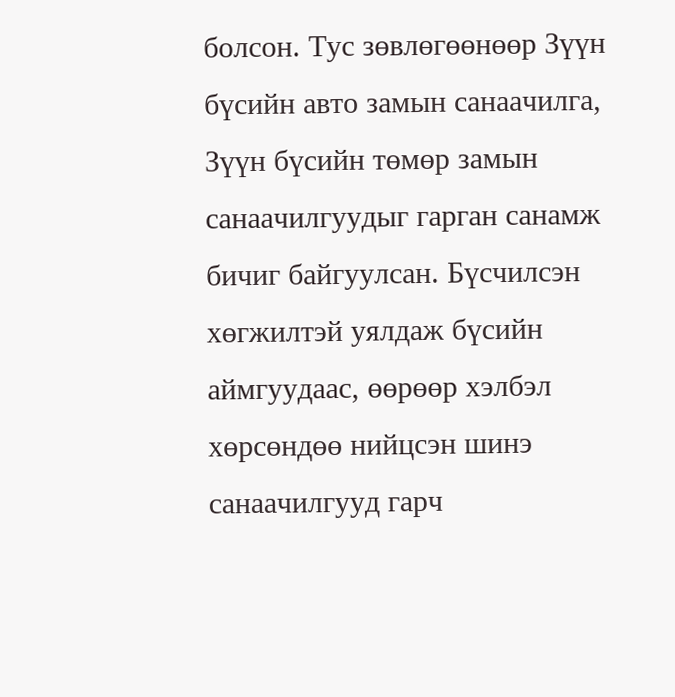болсон. Тус зөвлөгөөнөөр Зүүн бүсийн авто замын санаачилга, Зүүн бүсийн төмөр замын санаачилгуудыг гарган санамж бичиг байгуулсан. Бүсчилсэн хөгжилтэй уялдаж бүсийн аймгуудаас, өөрөөр хэлбэл хөрсөндөө нийцсэн шинэ санаачилгууд гарч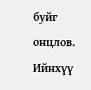буйг онцлов.
Ийнхүү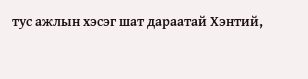тус ажлын хэсэг шат дараатай Хэнтий,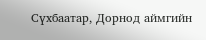Сүхбаатар, Дорнод аймгийн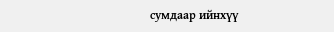сумдаар ийнхүү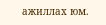ажиллах юм.